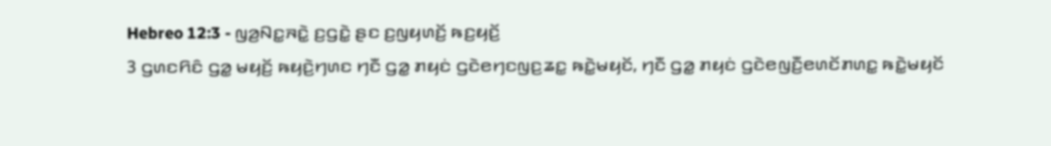Hebreo 12:3 - ꤜꤤ꤬ꤡꤢ꤭ꤏꤢꤧ꤭ ꤢ꤬ꤞꤢꤧ꤭ ꤔꤢ ꤢ꤬ꤜꤟꤛꤢꤩ꤬ ꤒꤢ꤬ꤟꤢꤩ꤬
3 ꤞꤛꤢꤖꤢꤨ ꤞꤤ꤭ ꤗꤟꤢꤩ꤬ ꤒꤟꤢꤧ꤬ꤚꤛꤢ ꤚꤢꤪ ꤞꤤ꤭ ꤊꤟꤢꤦ ꤞꤢꤧꤕꤚꤢꤜꤢ꤬ꤘꤢ꤭ ꤒꤢꤧ꤭ꤗꤟꤢꤩ, ꤚꤢꤪ ꤞꤤ꤭ ꤊꤟꤢꤦ ꤞꤢꤧꤕꤜꤢꤪ꤬ꤕꤛꤢꤩꤊꤛꤢ꤭ ꤒꤢꤧ꤭ꤗꤟꤢꤩ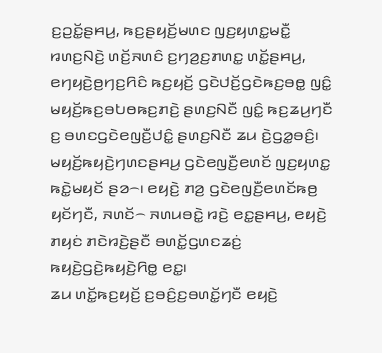ꤢ꤬ꤑꤢꤩ꤭ꤔꤌꤣ꤬, ꤒꤢ꤬ꤔꤟꤢꤩ꤬ꤗꤛꤢ ꤜꤢ꤬ꤟꤛꤢ꤭ꤗꤢꤪ꤭ ꤙꤛꤢ꤬ꤡꤢꤧ꤬ ꤛꤢꤩ꤬ꤏꤛꤢꤨ ꤢ꤬ꤚꤤ꤬ꤢ꤬ꤊꤛꤢ꤭ ꤛꤢꤩ꤭ꤔꤌꤣ꤬, ꤕꤚꤟꤢꤧ꤬ꤥ꤬ꤚꤢ꤬ꤖꤢꤨ ꤒꤢ꤬ꤟꤢꤩ꤬ ꤞꤢꤧꤓꤢꤩ꤬ꤞꤢꤧꤒꤢ꤬ꤋꤥ꤭ ꤜꤢꤨ꤭ ꤗꤟꤢꤩ꤬ꤒꤢ꤬ꤋꤝꤥꤒꤢ꤬ꤊꤢꤧ꤬ ꤔꤛꤢ꤬ꤡꤢꤪ ꤜꤢꤨ꤭ ꤒꤢ꤬ꤘꤣ꤬ꤚꤢꤪ ꤢ꤬ ꤋꤛꤢꤞꤢꤧꤕꤜꤢꤪ꤬ꤓꤢꤨ꤭ ꤔꤛꤢ꤬ꤡꤢꤪ ꤘꤣ ꤢꤧ꤬ꤞꤤ꤭ꤋꤢꤨ꤬꤯
ꤗꤟꤢꤩ꤬ꤒꤟꤢꤧ꤬ꤚꤛꤢꤔꤌꤣ꤬ ꤞꤢꤧꤕꤜꤢꤪ꤬ꤕꤛꤢꤩ ꤜꤢ꤬ꤟꤛꤢ꤭ ꤒꤢꤧ꤭ꤗꤟꤢꤩ ꤔꤤ꤮꤯ ꤕꤟꤢꤧ꤬ ꤊꤤ꤬ ꤞꤢꤧꤕꤜꤢꤪ꤬ꤕꤛꤢꤩꤒꤥ꤬ ꤟꤢꤩꤚꤢꤪ, ꤏꤛꤢꤩ꤮ ꤏꤛꤣꤋꤢꤧ꤭ ꤙꤢꤧ꤬ ꤕꤢ꤭ꤔꤌꤣ꤬, ꤕꤟꤢꤧ꤬ ꤊꤟꤢꤦ ꤊꤢꤧꤙꤢꤧ꤬ꤔꤢꤪ ꤋꤛꤢꤩ꤭ꤞꤛꤢꤘꤢꤦ꤬ ꤒꤟꤢꤧ꤬ꤞꤢꤧ꤬ꤒꤟꤢꤧ꤬ꤖꤥ꤭ ꤕꤢ꤭꤯
ꤘꤣ ꤛꤢꤩ꤭ꤒꤢ꤬ꤟꤢꤩ꤬ ꤢ꤬ꤋꤢꤨ꤬ꤢ꤬ꤋꤛꤢꤩ꤭ꤚꤢꤪ ꤕꤟꤢꤧ꤬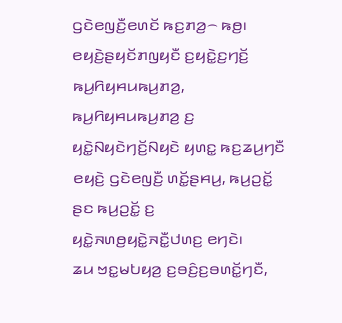ꤞꤢꤧꤕꤜꤢꤪ꤬ꤕꤛꤢꤩ ꤒꤢ꤬ꤊꤤ꤬꤮ ꤒꤥ꤬꤯ ꤕꤟꤢꤧ꤬ꤔꤟꤢꤩꤊꤜꤟꤢꤪ ꤢ꤬ꤟꤢꤧ꤭ꤢ꤬ꤚꤢꤩ꤬ ꤒꤣ꤬ꤖꤟꤌꤣꤒꤣ꤬ꤊꤤ꤬, ꤒꤣ꤬ꤖꤟꤌꤣꤒꤣ꤬ꤊꤤ꤬ ꤢ꤬ ꤟꤢꤧ꤭ꤡꤟꤢꤧꤚꤢꤩ꤬ꤡꤟꤢꤧ ꤟꤛꤢ꤭ ꤒꤢ꤬ꤘꤣ꤬ꤚꤢꤪ ꤕꤟꤢꤧ꤬ ꤞꤢꤧꤕꤜꤢꤪ꤬ ꤛꤢꤩ꤭ꤔꤌꤣ꤬, ꤒꤣ꤬ꤑꤢꤩ꤭ ꤔꤢ ꤒꤣ꤬ꤑꤢꤩ꤭ ꤢ꤬ ꤟꤢꤧ꤭ꤏꤛꤥ꤬ꤟꤢꤧ꤭ꤏꤢꤪ꤭ꤓꤛꤢ꤬ ꤕꤚꤢꤧ꤯
ꤘꤣ ꤠꤢ꤭ꤗꤝꤟꤤ꤬ ꤢ꤬ꤋꤢꤨ꤬ꤢ꤬ꤋꤛꤢꤩ꤭ꤚꤢꤪ,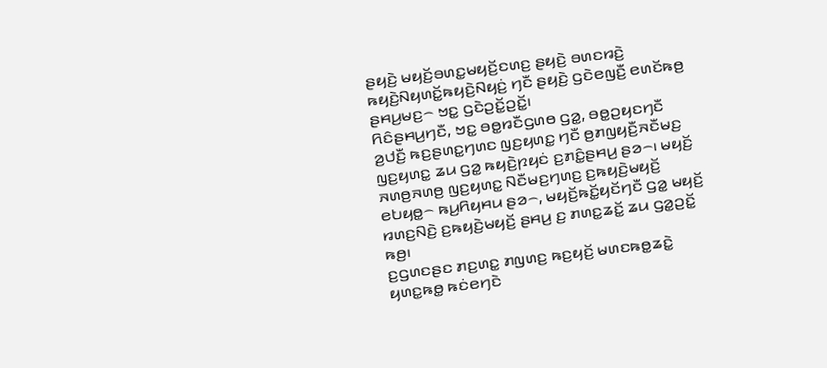ꤔꤟꤢꤧ꤬ ꤗꤟꤢꤩ꤬ꤋꤛꤢ꤭ꤗꤟꤢꤩ꤬ꤢꤛꤢ꤬ ꤔꤟꤢꤧ꤬ ꤋꤛꤢꤙꤢꤧ꤬ ꤒꤟꤢꤧ꤬ꤡꤟꤛꤢꤩ꤭ꤒꤟꤢꤧ꤬ꤡꤟꤢꤦ꤬ ꤚꤢꤪ ꤔꤟꤢꤧ꤬ ꤞꤢꤧꤕꤜꤢꤪ꤬ ꤕꤛꤢꤩꤒꤥ꤬ ꤔꤌꤣ꤬ꤗꤢ꤬꤮ ꤠꤢ꤭ ꤞꤢꤧꤑꤢꤩ꤭ꤑꤢꤩ꤭꤯
ꤖꤢꤨꤔꤌꤣ꤬ꤚꤢꤪ, ꤠꤢ꤭ ꤋꤥ꤭ꤙꤢꤪꤞꤛꤥ ꤞꤤ꤭, ꤋꤥ꤭ꤑꤟꤢꤚꤢꤪ ꤤ꤬ꤓꤢꤪ꤬ ꤒꤢ꤬ꤔꤛꤢ꤭ꤚꤛꤢ ꤜꤢ꤬ꤟꤛꤢ꤭ ꤚꤢꤪ ꤥ꤬ꤊꤜꤟꤢꤪ꤬ꤏꤢꤪꤗꤢ꤬ ꤜꤢ꤬ꤟꤛꤢ꤭ ꤘꤣ ꤞꤤ꤭ ꤒꤟꤢꤧ꤬ꤐꤟꤢꤦ ꤢ꤬ꤊꤢꤨ꤭ꤔꤌꤣ꤬ ꤔꤤ꤮꤯ ꤗꤟꤢꤩ꤬ ꤏꤛꤥ꤬ꤏꤛꤥ꤬ ꤜꤢ꤬ꤟꤛꤢ꤭ ꤡꤢꤪꤗꤢ꤬ꤚꤛꤢ꤬ ꤢ꤬ꤒꤟꤢꤧ꤬ꤗꤟꤢꤩ꤬ ꤕꤝꤟꤥ꤭꤮ ꤒꤣ꤬ꤖꤟꤌꤣ ꤔꤤ꤮, ꤗꤟꤢꤩ꤬ꤒꤢꤩ꤭ꤟꤢꤩꤚꤢꤪ ꤞꤤ꤭ ꤗꤟꤢꤩ꤬ ꤙꤛꤢ꤬ꤡꤢꤧ꤬ ꤢ꤬ꤒꤟꤢꤧ꤬ꤗꤟꤢꤩ꤬ ꤔꤌꤣ꤬ ꤢ꤬ ꤊꤛꤢ꤭ꤘꤢꤩ꤭ ꤘꤣ ꤞꤤ꤭ꤑꤢꤩ꤭ ꤒꤥ꤬꤯
ꤢ꤬ꤞꤛꤢꤔꤢ ꤊꤢ꤬ꤛꤢ꤭ ꤊꤜꤛꤢ꤬ ꤒꤢ꤬ꤟꤢꤩ꤬ ꤗꤛꤢꤒꤥ꤭ꤘꤢꤧ꤭ ꤟꤛꤢ꤭ꤒꤥ꤭ ꤒꤢꤦꤕꤚꤢꤧ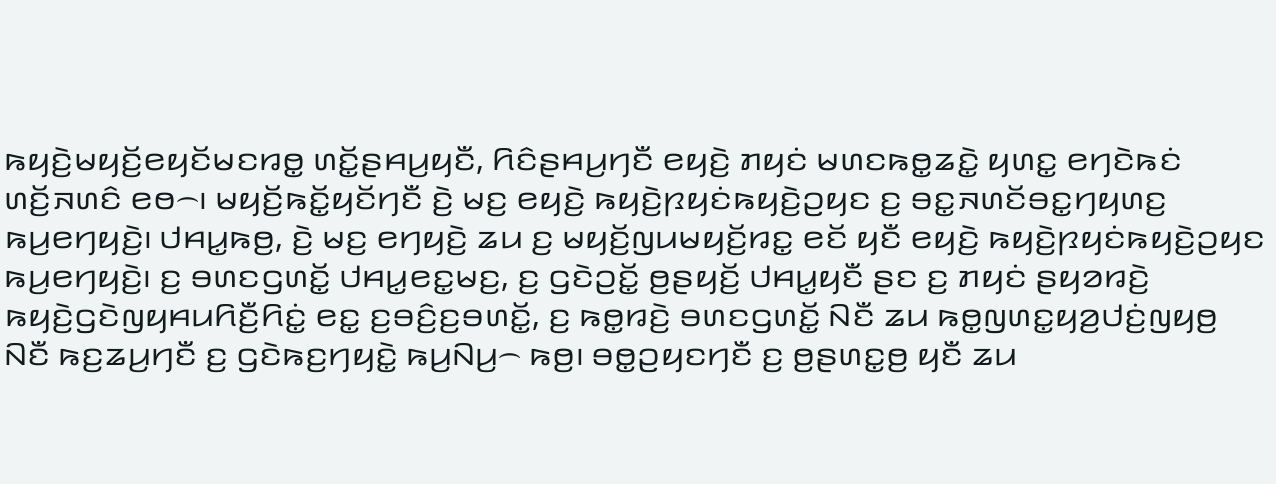ꤒꤟꤢꤧ꤬ꤗꤟꤢꤩ꤬ꤕꤟꤢꤩꤗꤢꤙꤥ꤭ ꤛꤢꤩ꤭ꤔꤌꤣ꤬ꤟꤢꤪ, ꤖꤢꤨꤔꤌꤣ꤬ꤚꤢꤪ ꤕꤟꤢꤧ꤬ ꤊꤟꤢꤦ ꤗꤛꤢꤒꤥ꤭ꤘꤢꤧ꤭ ꤟꤛꤢ꤭ ꤕꤚꤢꤧꤒꤢꤦ ꤛꤢꤩ꤬ꤏꤛꤢꤨ ꤕꤥ꤮꤯ ꤗꤟꤢꤩ꤬ꤒꤢꤩ꤭ꤟꤢꤩꤚꤢꤪ ꤢꤧ꤬ ꤗꤢ꤬ ꤕꤟꤢꤧ꤬ ꤒꤟꤢꤧ꤬ꤐꤟꤢꤦꤒꤟꤢꤧ꤬ꤑꤟꤢ ꤢ꤬ ꤋꤢ꤭ꤏꤛꤢꤩꤋꤢ꤭ꤚꤟꤛꤢ꤬ ꤒꤣ꤬ꤕꤚꤟꤢꤧ꤬꤯ ꤓꤌꤣ꤭ꤒꤥ꤬, ꤢꤧ꤬ ꤗꤢ꤬ ꤕꤚꤟꤢꤧ꤬ ꤘꤣ ꤢ꤬ ꤗꤟꤢꤩ꤬ꤜꤣꤗꤟꤢꤩ꤬ꤙꤢ꤭ ꤕꤢꤩ ꤟꤢꤪ ꤕꤟꤢꤧ꤬ ꤒꤟꤢꤧ꤬ꤐꤟꤢꤦꤒꤟꤢꤧ꤬ꤑꤟꤢ ꤒꤣ꤬ꤕꤚꤟꤢꤧ꤬꤯ ꤢ꤬ ꤋꤛꤢꤞꤛꤢꤩ꤭ ꤓꤌꤣ꤭ꤕꤢ꤭ꤗꤢ꤬, ꤢ꤬ ꤞꤢꤧꤑꤢꤩ꤭ ꤥ꤬ꤔꤟꤢꤩ꤬ ꤓꤌꤣ꤭ꤟꤢꤪ ꤔꤢ ꤢ꤬ ꤊꤟꤢꤦ ꤔꤟꤤꤙꤢꤧ꤬ ꤒꤟꤢꤧ꤬ꤞꤢꤧꤜꤟꤌꤣꤖꤢꤪ꤬ꤖꤢꤦ꤭ ꤕꤢ꤭ ꤢ꤬ꤋꤢꤨ꤬ꤢ꤬ꤋꤛꤢꤩ꤭, ꤢ꤬ ꤒꤥ꤭ꤙꤢꤧ꤬ ꤋꤛꤢꤞꤛꤢꤩ꤭ ꤡꤢꤪ ꤘꤣ ꤒꤥ꤭ꤜꤛꤢ꤭ꤟꤤ꤬ꤓꤢꤦ꤬ꤜꤟꤥ꤬ ꤡꤢꤪ ꤒꤢ꤬ꤘꤣ꤬ꤚꤢꤪ ꤢ꤬ ꤞꤢꤧꤒꤢ꤬ꤚꤟꤢꤧ꤭ ꤒꤣ꤬ꤡꤣ꤬꤮ ꤒꤥ꤬꤯ ꤋꤥ꤭ꤑꤟꤢꤚꤢꤪ ꤢ꤬ ꤥ꤬ꤔꤛꤢ꤭ꤥ꤬ ꤟꤢꤪ ꤘꤣ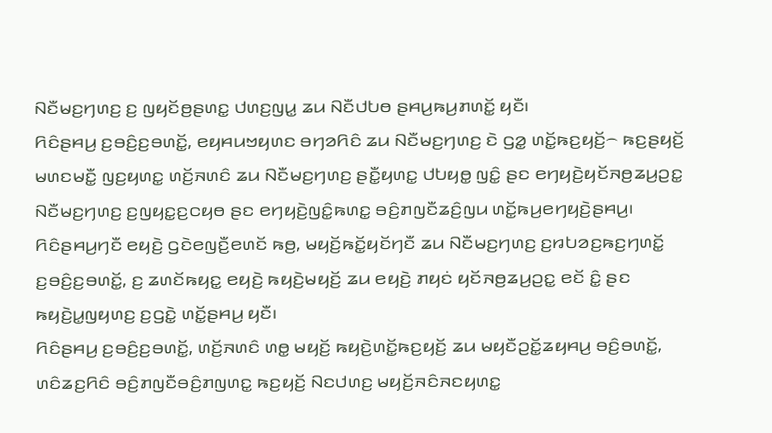ꤡꤢꤪꤗꤢ꤬ꤚꤛꤢ꤬ ꤢ꤬ ꤜꤟꤢꤩꤥ꤬ꤔꤛꤢ꤭ ꤓꤛꤢ꤬ꤜꤣ꤭ ꤘꤣ ꤡꤢꤪꤓꤝꤥ ꤔꤌꤣ꤬ꤒꤣ꤬ꤊꤛꤢꤩ꤭ ꤟꤢꤪ꤯
ꤖꤢꤨꤔꤌꤣ꤬ ꤢ꤬ꤋꤢꤨ꤬ꤢ꤬ꤋꤛꤢꤩ꤭, ꤕꤟꤌꤣꤠꤟꤛꤢ ꤋꤚꤤꤖꤢꤨ ꤘꤣ ꤡꤢꤪꤗꤢ꤬ꤚꤛꤢ꤬ ꤢꤧ ꤞꤤ꤭ ꤛꤢꤩ꤭ꤒꤢ꤬ꤟꤢꤩ꤬꤮ ꤒꤢ꤬ꤔꤟꤢꤩ꤬ ꤗꤛꤢꤗꤢꤪ꤭ ꤜꤢ꤬ꤟꤛꤢ꤭ ꤛꤢꤩ꤬ꤏꤛꤢꤨ ꤘꤣ ꤡꤢꤪꤗꤢ꤬ꤚꤛꤢ꤬ ꤔꤢꤪ꤭ꤟꤛꤢ꤭ ꤓꤝꤟꤥ꤭ ꤜꤢꤨ꤭ ꤔꤢ ꤕꤚꤟꤢꤧ꤬ꤟꤢꤩꤏꤥ꤬ꤘꤣ꤬ꤑꤢ꤭ ꤡꤢꤪꤗꤢ꤬ꤚꤛꤢ꤬ ꤢ꤬ꤜꤟꤢ꤭ꤢ꤬ꤍꤟꤥ ꤔꤢ ꤕꤚꤟꤢꤧ꤬ꤜꤢꤨ꤭ꤒꤛꤢ꤭ ꤋꤢꤨ꤬ꤊꤜꤢꤪꤘꤢꤨ꤬ꤜꤣ ꤛꤢꤩ꤭ꤒꤣ꤬ꤕꤚꤟꤢꤧ꤬ꤔꤌꤣ꤬꤯
ꤖꤢꤨꤔꤌꤣ꤬ꤚꤢꤪ ꤕꤟꤢꤧ꤬ ꤞꤢꤧꤕꤜꤢꤪ꤬ꤕꤛꤢꤩ ꤒꤥ꤬, ꤗꤟꤢꤩ꤬ꤒꤢꤩ꤭ꤟꤢꤩꤚꤢꤪ ꤘꤣ ꤡꤢꤪꤗꤢ꤬ꤚꤛꤢ꤬ ꤢ꤬ꤙꤝꤤꤢ꤬ꤒꤢ꤬ꤚꤛꤢꤩ꤭ ꤢ꤬ꤋꤢꤨ꤬ꤢ꤬ꤋꤛꤢꤩ꤭, ꤢ꤬ ꤘꤛꤢꤩꤒꤟꤢ꤭ ꤕꤟꤢꤧ꤬ ꤒꤟꤢꤧ꤬ꤗꤟꤢꤩ꤬ ꤘꤣ ꤕꤟꤢꤧ꤬ ꤊꤟꤢꤦ ꤟꤢꤩꤏꤥ꤬ꤘꤣ꤬ꤑꤢ꤭ ꤕꤢꤩ ꤢꤨ꤭ ꤔꤢ ꤒꤟꤢꤧ꤬ꤣ꤭ꤜꤟꤛꤢ꤬ ꤢ꤬ꤞꤢꤧ꤭ ꤛꤢꤩ꤭ꤔꤌꤣ꤬ ꤟꤢꤪ꤯
ꤖꤢꤨꤔꤌꤣ꤬ ꤢ꤬ꤋꤢꤨ꤬ꤢ꤬ꤋꤛꤢꤩ꤭, ꤛꤢꤩ꤬ꤏꤛꤢꤨ ꤛꤥ꤭ ꤗꤟꤢꤩ꤬ ꤒꤟꤢꤧ꤬ꤛꤢꤩ꤭ꤒꤢ꤬ꤟꤢꤩ꤬ ꤘꤣ ꤗꤟꤢꤪꤑꤢꤩ꤭ꤘꤟꤌꤣ꤬ ꤋꤢꤨ꤬ꤋꤛꤢꤩ꤭, ꤛꤢꤨꤘꤢ꤬ꤖꤢꤨ ꤋꤢꤨ꤬ꤊꤜꤢꤪꤋꤢꤨ꤬ꤊꤜꤛꤢ꤭ ꤒꤢ꤬ꤟꤢꤩ꤬ ꤡꤢꤓꤛꤢ꤬ ꤗꤟꤢꤩ꤬ꤏꤢꤨꤏꤢꤟꤛꤢ꤭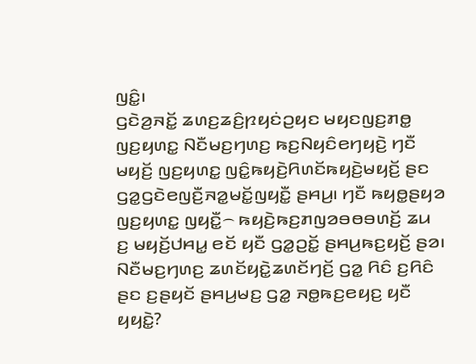ꤜꤢꤨ꤭꤯
ꤞꤢꤧꤤ꤬ꤏꤢꤩ꤭ ꤘꤛꤢ꤬ꤘꤢꤨ꤬ꤐꤟꤢꤦꤑꤟꤢ ꤗꤟꤢꤜꤢ꤬ꤊꤥ꤭ ꤜꤢ꤬ꤟꤛꤢ꤭ ꤡꤢꤪꤗꤢ꤬ꤚꤛꤢ꤬ ꤒꤢ꤬ꤡꤟꤢꤨꤕꤚꤟꤢꤧ꤬ ꤚꤢꤪ ꤗꤟꤢꤩ꤬ ꤜꤢ꤬ꤟꤛꤢ꤭ ꤜꤢꤨ꤭ꤒꤟꤢꤧ꤬ꤖꤛꤢꤩꤒꤟꤢꤧ꤬ꤗꤟꤢꤩ꤬ ꤔꤢ ꤞꤤ꤭ꤞꤢꤧꤕꤜꤢꤪ꤬ꤏꤤ꤭ꤗꤢꤩ꤭ꤜꤟꤢꤪ꤭ ꤔꤌꤣ꤬꤯ ꤚꤢꤪ ꤒꤟꤥ꤭ꤔꤟꤤ ꤜꤢ꤬ꤟꤛꤢ꤭ ꤜꤟꤢꤪ꤭꤮ ꤒꤟꤢꤧ꤬ꤒꤢ꤬ꤊꤜꤤꤋꤥꤋꤛꤢꤩ꤬ ꤘꤣ ꤢ꤬ ꤗꤟꤢꤩ꤬ꤓꤌꤣ꤭ ꤕꤢꤩ ꤟꤢꤪ ꤞꤤ꤭ꤑꤢꤩ꤭ ꤔꤌꤣ꤬ꤒꤢ꤬ꤟꤢꤩ꤬ ꤔꤤ꤯
ꤡꤢꤪꤗꤢ꤬ꤚꤛꤢ꤬ ꤘꤛꤢꤩꤟꤢꤧ꤭ꤘꤛꤢꤩꤚꤢꤩ꤬ ꤞꤤ꤭ ꤖꤢꤨ ꤢ꤬ꤖꤢꤨ ꤔꤢ ꤢ꤬ꤔꤟꤢꤩ ꤔꤌꤣ꤬ꤗꤢ꤬ ꤞꤤ꤭ ꤏꤥ꤭ꤒꤢ꤬ꤕꤟꤢ꤬ ꤟꤢꤪ ꤟꤟꤢꤧ꤭?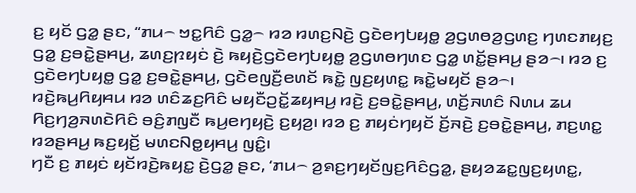ꤢ꤬ ꤟꤢꤩ ꤞꤤ꤭ ꤔꤢ, “ꤊꤣ꤮ ꤠꤢ꤭ꤖꤢꤨ ꤞꤤ꤭꤮ ꤙꤤ ꤙꤛꤢ꤬ꤡꤢꤧ꤬ ꤞꤢꤧꤕꤚꤝꤟꤥ꤭ ꤤ꤬ꤞꤛꤥꤤ꤬ꤞꤛꤢ꤬ ꤚꤛꤢꤊꤟꤢ꤬ ꤞꤤ꤭ ꤢ꤬ꤋꤢꤧ꤭ꤔꤌꤣ꤬, ꤘꤛꤢ꤬ꤐꤟꤢꤦ ꤢꤧ꤬ ꤒꤟꤢꤧ꤬ꤞꤢꤧꤕꤚꤝꤟꤥ꤭ ꤤ꤬ꤞꤛꤥꤚꤛꤢ ꤞꤤ꤭ ꤛꤢꤩ꤭ꤔꤌꤣ꤬ ꤔꤤ꤮꤯ ꤙꤤ ꤢ꤬ ꤞꤢꤧꤕꤚꤝꤟꤥ꤭ ꤞꤤ꤭ ꤢ꤬ꤋꤢꤧ꤭ꤔꤌꤣ꤬, ꤞꤢꤧꤕꤜꤢꤪ꤬ꤕꤛꤢꤩ ꤒꤢꤧ꤭ ꤜꤢ꤬ꤟꤛꤢ꤭ ꤒꤢꤧ꤭ꤗꤟꤢꤩ ꤔꤤ꤮꤯
ꤙꤢꤧ꤬ꤒꤣ꤬ꤖꤟꤌꤣ ꤙꤤ ꤛꤢꤨꤘꤢ꤬ꤖꤢꤨ ꤗꤟꤢꤪꤑꤢꤩ꤭ꤘꤟꤌꤣ꤬ ꤙꤢꤧ꤬ ꤢ꤬ꤋꤢꤧ꤭ꤔꤌꤣ꤬, ꤛꤢꤩ꤬ꤏꤛꤢꤨ ꤡꤛꤣ ꤘꤣ ꤖꤢ꤬ꤚꤤ꤬ꤏꤛꤢꤧꤖꤢꤨ ꤋꤢꤨ꤬ꤊꤜꤢꤪ ꤒꤣ꤬ꤕꤚꤟꤢꤧ꤬ ꤢ꤬ꤟꤤ꤬꤯ ꤙꤤ ꤢ꤬ ꤊꤟꤢꤦꤚꤟꤢꤩ ꤢꤩ꤬ꤏꤢꤧ꤬ ꤢ꤬ꤋꤢꤧ꤭ꤔꤌꤣ꤬, ꤊꤢ꤬ꤛꤢ꤭ ꤙꤤꤔꤌꤣ꤬ ꤒꤢ꤬ꤟꤢꤩ꤬ ꤗꤛꤢꤡꤥ꤭ꤟꤌꤣ꤬ ꤜꤢꤨ꤭꤯
ꤚꤢꤪ ꤢ꤬ ꤊꤟꤢꤦ ꤟꤢꤩꤙꤢꤧ꤬ꤒꤟꤢ꤭ ꤢꤧ꤬ꤞꤤ꤭ ꤔꤢ, ‘ꤊꤣ꤮ ꤤ꤬ꤎꤢ꤬ꤚꤟꤢꤩꤜꤢ꤬ꤖꤢꤨꤞꤤ꤭, ꤔꤟꤤꤘꤢ꤭ꤜꤢ꤬ꤟꤛꤢ꤭,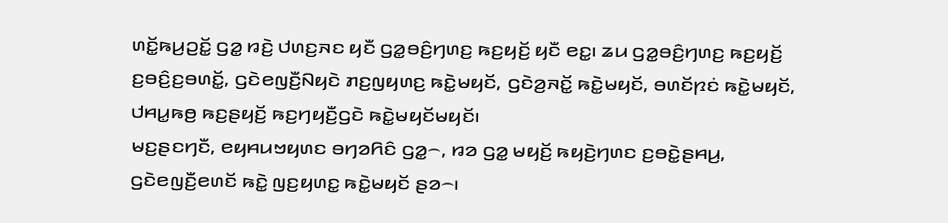ꤛꤢꤩ꤭ꤒꤣ꤬ꤑꤢꤩ꤭ ꤞꤤ꤭ ꤙꤢꤧ꤬ ꤓꤛꤢ꤬ꤏꤢ ꤟꤢꤪ ꤞꤤ꤭ꤋꤢꤨ꤬ꤚꤛꤢ꤬ ꤒꤢ꤬ꤟꤢꤩ꤬ ꤟꤢꤪ ꤕꤢ꤭꤯ ꤘꤣ ꤞꤤ꤭ꤋꤢꤨ꤬ꤚꤛꤢ꤬ ꤒꤢ꤬ꤟꤢꤩ꤬ ꤢ꤬ꤋꤢꤨ꤬ꤢ꤬ꤋꤛꤢꤩ꤭, ꤞꤢꤧꤕꤜꤢꤪ꤬ꤡꤟꤢꤧ ꤊꤢ꤬ꤜꤟꤛꤢ꤬ ꤒꤢꤧ꤭ꤗꤟꤢꤩ, ꤞꤢꤧꤤ꤬ꤏꤢꤩ꤭ ꤒꤢꤧ꤭ꤗꤟꤢꤩ, ꤋꤛꤢꤩꤐꤢꤦ ꤒꤢꤧ꤭ꤗꤟꤢꤩ, ꤓꤌꤣ꤭ꤒꤥ꤬ ꤒꤢ꤬ꤔꤟꤢꤩ꤬ ꤒꤢ꤬ꤚꤟꤢꤪ꤬ꤞꤢꤧ ꤒꤢꤧ꤭ꤗꤟꤢꤩꤗꤟꤢꤩ꤯
ꤗꤢ꤬ꤔꤢꤚꤢꤪ, ꤕꤟꤌꤣꤠꤟꤛꤢ ꤋꤚꤤꤖꤢꤨ ꤞꤤ꤭꤮, ꤙꤤ ꤞꤤ꤭ ꤗꤟꤢꤩ꤬ ꤒꤟꤢꤧ꤬ꤚꤛꤢ ꤢ꤬ꤋꤢꤧ꤭ꤔꤌꤣ꤬, ꤞꤢꤧꤕꤜꤢꤪ꤬ꤕꤛꤢꤩ ꤒꤢꤧ꤭ ꤜꤢ꤬ꤟꤛꤢ꤭ ꤒꤢꤧ꤭ꤗꤟꤢꤩ ꤔꤤ꤮꤯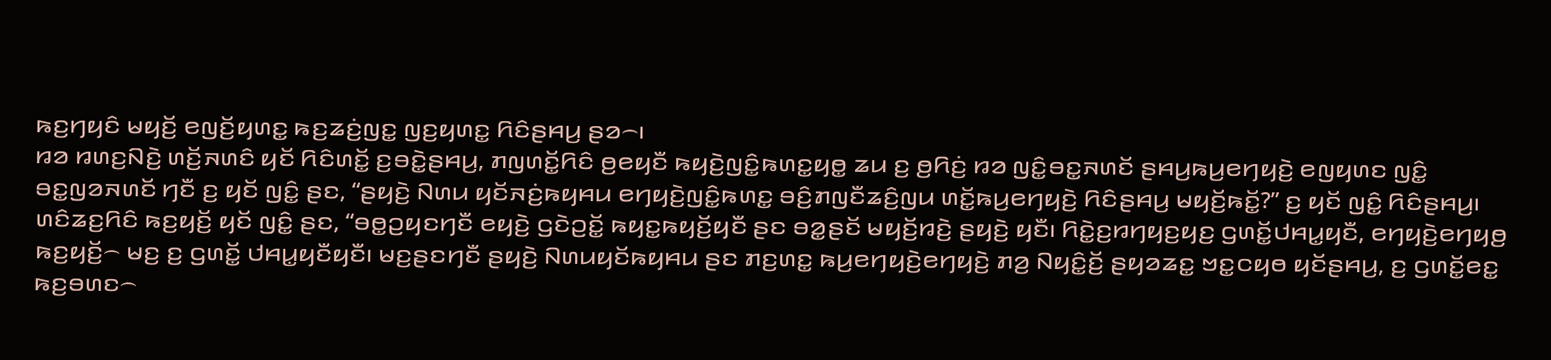ꤒꤢ꤬ꤚꤟꤢꤨ ꤗꤟꤢꤩ꤬ ꤕꤜꤢꤩ꤬ꤟꤛꤢ꤭ ꤒꤢ꤬ꤘꤢꤦ꤬ꤜꤢ꤭ ꤜꤢ꤬ꤟꤛꤢ꤭ ꤖꤢꤨꤔꤌꤣ꤬ ꤔꤤ꤮꤯
ꤙꤤ ꤙꤛꤢ꤬ꤡꤢꤧ꤬ ꤛꤢꤩ꤬ꤏꤛꤢꤨ ꤟꤢꤩ ꤖꤢꤨꤛꤢꤩ꤭ ꤢ꤬ꤋꤢꤧ꤭ꤔꤌꤣ꤬, ꤊꤜꤛꤢꤩ꤭ꤖꤢꤨ ꤥ꤬ꤕꤟꤢꤪ ꤒꤟꤢꤧ꤬ꤜꤢꤨ꤭ꤒꤛꤢ꤭ꤟꤥ꤭ ꤘꤣ ꤢ꤬ ꤥ꤬ꤖꤢꤦ꤬ ꤙꤤ ꤜꤢꤨ꤭ꤋꤢ꤭ꤏꤛꤢꤩ ꤔꤌꤣ꤬ꤒꤣ꤬ꤕꤚꤟꤢꤧ꤬ ꤕꤜꤟꤛꤢ ꤜꤢꤨ꤭ ꤋꤢ꤭ꤜꤤꤏꤛꤢꤩ ꤚꤢꤪ ꤢ꤬ ꤟꤢꤩ ꤜꤢꤨ꤭ ꤔꤢ, “ꤔꤟꤢꤧ꤬ ꤡꤛꤣ ꤟꤢꤩꤏꤢꤦ꤬ꤒꤟꤌꤣ ꤕꤚꤟꤢꤧ꤬ꤜꤢꤨ꤭ꤒꤛꤢ꤭ ꤋꤢꤨ꤬ꤊꤜꤢꤪꤘꤢꤨ꤬ꤜꤣ ꤛꤢꤩ꤭ꤒꤣ꤬ꤕꤚꤟꤢꤧ꤬ ꤖꤢꤨꤔꤌꤣ꤬ ꤗꤟꤢꤩ꤬ꤒꤢꤩ꤭?” ꤢ꤬ ꤟꤢꤩ ꤜꤢꤨ꤭ ꤖꤢꤨꤔꤌꤣ꤬꤯
ꤛꤢꤨꤘꤢ꤬ꤖꤢꤨ ꤒꤢ꤬ꤟꤢꤩ꤬ ꤟꤢꤩ ꤜꤢꤨ꤭ ꤔꤢ, “ꤋꤥ꤭ꤑꤟꤢꤚꤢꤪ ꤕꤟꤢꤧ꤬ ꤞꤢꤧꤑꤢꤩ꤭ ꤒꤟꤢ꤭ꤒꤟꤢꤩ꤬ꤟꤢꤪ ꤔꤢ ꤋꤤ꤭ꤔꤢꤩ ꤗꤟꤢꤩ꤬ꤙꤢꤧ꤬ ꤔꤟꤢꤧ꤬ ꤟꤢꤪ꤯ ꤖꤢꤧ꤭ꤢ꤬ꤙꤚꤟꤢ꤬ꤟꤢ꤬ ꤞꤛꤢꤩ꤭ꤓꤌꤣ꤭ꤟꤢꤪ, ꤕꤚꤟꤢꤧ꤬ꤕꤚꤟꤥ꤬ ꤒꤢ꤬ꤟꤢꤩ꤬꤮ ꤗꤢ꤬ ꤢ꤬ ꤞꤛꤢꤩ꤭ ꤓꤌꤣ꤭ꤟꤢꤪꤟꤢꤪ꤯ ꤗꤢ꤬ꤔꤢꤚꤢꤪ ꤔꤟꤢꤧ꤬ ꤡꤛꤣꤟꤢꤩꤒꤟꤌꤣ ꤔꤢ ꤊꤢ꤬ꤛꤢ꤭ ꤒꤣ꤬ꤕꤚꤟꤢꤧ꤬ꤕꤚꤟꤢꤧ꤬ ꤊꤤ꤬ ꤡꤟꤢꤨ꤭ꤢꤩ꤬ ꤔꤟꤤꤘꤢ꤭ ꤠꤢ꤭ꤍꤟꤥ ꤟꤢꤩꤔꤌꤣ꤬, ꤢ꤬ ꤞꤛꤢꤩ꤭ꤕꤢ꤭ ꤒꤢ꤬ꤋꤛꤢ꤮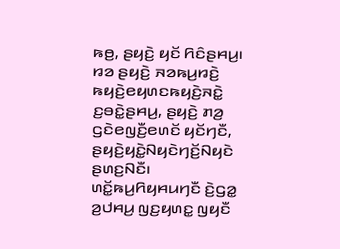ꤒꤥ꤬, ꤔꤟꤢꤧ꤬ ꤟꤢꤩ ꤖꤢꤨꤔꤌꤣ꤬꤯
ꤙꤤ ꤔꤟꤢꤧ꤬ ꤏꤤꤒꤣ꤬ꤙꤢꤧ꤬ ꤒꤟꤢꤧ꤬ꤕꤟꤛꤢꤒꤟꤢꤧ꤬ꤏꤢꤧ꤭ ꤢ꤬ꤋꤢꤧ꤭ꤔꤌꤣ꤬, ꤔꤟꤢꤧ꤬ ꤊꤤ꤬ ꤞꤢꤧꤕꤜꤢꤪ꤬ꤕꤛꤢꤩ ꤟꤢꤩꤚꤢꤪ, ꤔꤟꤢꤧ꤬ꤟꤢꤧ꤭ꤡꤟꤢꤧꤚꤢꤩ꤬ꤡꤟꤢꤧ ꤔꤛꤢ꤬ꤡꤢꤪ꤯
ꤛꤢꤩ꤭ꤒꤣ꤬ꤖꤟꤌꤣꤚꤢꤪ ꤢꤧ꤬ꤞꤤ꤭ ꤤ꤬ꤓꤌꤣ꤬ ꤜꤢ꤬ꤟꤛꤢ꤭ ꤜꤟꤢꤪ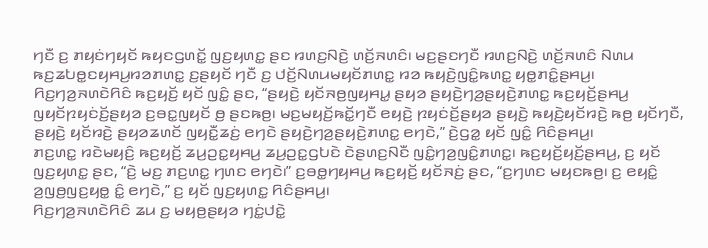ꤚꤢꤪ ꤢ꤬ ꤊꤟꤢꤦꤚꤟꤢꤩ ꤒꤟꤢꤞꤛꤢꤩ꤭ ꤜꤢ꤬ꤟꤛꤢ꤭ ꤔꤢ ꤙꤛꤢ꤬ꤡꤢꤧ꤬ ꤛꤢꤩ꤬ꤏꤛꤢꤨ꤯ ꤗꤢ꤬ꤔꤢꤚꤢꤪ ꤙꤛꤢ꤬ꤡꤢꤧ꤬ ꤛꤢꤩ꤬ꤏꤛꤢꤨ ꤡꤛꤣ ꤒꤢ꤬ꤘꤝꤥ꤭ꤢꤟꤌꤣ꤬ꤙꤤꤊꤛꤢ꤭ ꤢ꤬ꤔꤟꤢꤩ ꤚꤢꤪ ꤢ꤬ ꤓꤢꤩ꤬ꤡꤛꤣꤗꤟꤢꤩꤊꤛꤢ꤭ ꤙꤤ ꤒꤟꤢꤧ꤬ꤜꤢꤨ꤭ꤒꤛꤢ꤭ ꤟꤥ꤭ꤊꤢꤨ꤭ꤔꤌꤣ꤬꤯
ꤖꤢ꤬ꤚꤤ꤬ꤏꤛꤢꤧꤖꤢꤨ ꤒꤢ꤬ꤟꤢꤩ꤬ ꤟꤢꤩ ꤜꤢꤨ꤭ ꤔꤢ, “ꤔꤟꤢꤧ꤬ ꤟꤢꤩꤏꤥ꤬ꤜꤟꤌꤣ꤭ ꤔꤟꤤ ꤔꤟꤢꤧ꤬ꤚꤤ꤬ꤔꤟꤢꤧ꤬ꤊꤛꤢ꤭ ꤒꤢ꤬ꤟꤢꤩ꤬ꤔꤌꤣ꤬ ꤜꤟꤢꤩꤐꤟꤢꤦꤢꤩ꤬ꤔꤟꤤ ꤢ꤬ꤋꤢ꤭ꤜꤟꤢꤩ ꤥ꤬ ꤔꤢꤒꤥ꤬꤯ ꤗꤢ꤬ꤗꤟꤢꤩ꤬ꤒꤢꤩ꤭ꤚꤢꤪ ꤕꤟꤢꤧ꤬ ꤐꤟꤢꤦꤢꤩ꤬ꤔꤟꤤ ꤔꤟꤢꤧ꤬ ꤒꤟꤢꤧ꤬ꤟꤢꤩꤙꤢꤧ꤬ ꤒꤥ꤬ ꤟꤢꤩꤚꤢꤪ, ꤔꤟꤢꤧ꤬ ꤟꤢꤩꤙꤢꤧ꤬ ꤔꤟꤤꤘꤛꤢꤩ ꤜꤟꤢꤪ꤭ꤘꤢꤦ꤬ ꤕꤚꤢꤧ ꤔꤟꤢꤧ꤬ꤚꤤ꤬ꤔꤟꤢꤧ꤬ꤊꤛꤢ꤭ ꤕꤚꤢꤧ,” ꤢꤧ꤬ꤞꤤ꤭ ꤟꤢꤩ ꤜꤢꤨ꤭ ꤖꤢꤨꤔꤌꤣ꤬꤯
ꤊꤢ꤬ꤛꤢ꤭ ꤙꤢꤧꤗꤟꤢꤨ꤬ ꤒꤢ꤬ꤟꤢꤩ꤬ ꤘꤣ꤬ꤑꤢ꤭ꤟꤌꤣ꤬ ꤘꤣ꤬ꤑꤢ꤭ꤞꤝꤢꤧ ꤢꤧꤔꤛꤢ꤬ꤡꤢꤪ ꤜꤢꤨ꤭ꤚꤤ꤬ꤜꤢꤨ꤭ꤊꤛꤢ꤭꤯ ꤒꤢ꤬ꤟꤢꤩ꤬ꤟꤢꤩ꤬ꤔꤌꤣ꤬, ꤢ꤬ ꤟꤢꤩ ꤜꤢ꤬ꤟꤛꤢ꤭ ꤔꤢ, “ꤢꤧ꤬ ꤗꤢ꤬ ꤊꤢ꤬ꤛꤢ꤭ ꤚꤛꤢ ꤕꤚꤢꤧ꤯” ꤢ꤬ꤋꤥ꤭ꤚꤟꤌꤣ꤬ ꤒꤢ꤬ꤟꤢꤩ꤬ ꤟꤢꤩꤏꤢꤦ꤬ ꤔꤢ, “ꤢ꤬ꤚꤛꤢ ꤗꤟꤢꤒꤥ꤬꤯ ꤢ꤬ ꤕꤟꤢꤨ꤭ ꤤ꤬ꤜꤥ꤬ꤜꤢ꤬ꤟꤥ꤭ ꤢꤨ꤭ ꤕꤚꤢꤧ,” ꤢ꤬ ꤟꤢꤩ ꤜꤢ꤬ꤟꤛꤢ꤭ ꤖꤢꤨꤔꤌꤣ꤬꤯
ꤖꤢ꤬ꤚꤤ꤬ꤏꤛꤢꤧꤖꤢꤨ ꤘꤣ ꤢ꤬ ꤗꤟꤥ꤬ꤔꤟꤤ ꤚꤢꤦ꤭ꤓꤢꤧ꤭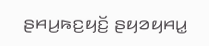ꤔꤌꤣ꤬ꤒꤢ꤬ꤟꤢꤩ꤬ ꤔꤟꤤꤟꤌꤣ꤭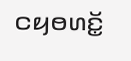ꤍꤟꤥꤛꤢꤩ꤭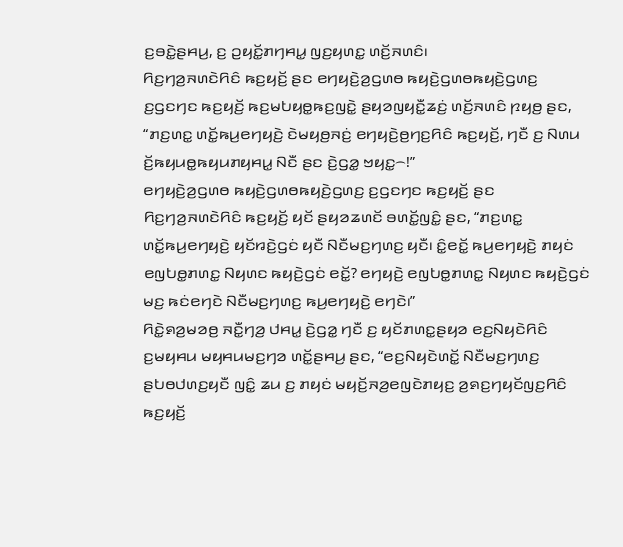ꤢ꤬ꤋꤢꤧ꤭ꤔꤌꤣ꤬, ꤢ꤬ ꤑꤟꤢꤩ꤭ꤊꤚꤌꤣ꤭ ꤜꤢ꤬ꤟꤛꤢ꤭ ꤛꤢꤩ꤬ꤏꤛꤢꤨ꤯
ꤖꤢ꤬ꤚꤤ꤬ꤏꤛꤢꤧꤖꤢꤨ ꤒꤢ꤬ꤟꤢꤩ꤬ ꤔꤢ ꤕꤚꤟꤢꤧ꤬ꤤ꤬ꤞꤛꤥ ꤒꤟꤢꤧ꤬ꤞꤛꤥꤒꤟꤢꤧ꤬ꤞꤛꤢ꤬ ꤢ꤬ꤞꤢꤚꤢ ꤒꤢ꤬ꤟꤢꤩ꤬ ꤒꤢ꤬ꤗꤝꤟꤥ꤭ꤒꤢ꤬ꤜꤢꤧ꤭ ꤔꤟꤤꤜꤟꤢꤪ꤭ꤘꤢꤦ꤬ ꤛꤢꤩ꤬ꤏꤛꤢꤨ ꤐꤟꤥ꤬ ꤔꤢ, “ꤊꤢ꤬ꤛꤢ꤭ ꤛꤢꤩ꤭ꤒꤣ꤬ꤕꤚꤟꤢꤧ꤬ ꤢꤧꤗꤟꤥ꤬ꤏꤢꤦ꤬ ꤕꤚꤟꤢꤧ꤬ꤥ꤬ꤚꤢ꤬ꤖꤢꤨ ꤒꤢ꤬ꤟꤢꤩ꤬, ꤚꤢꤪ ꤢ꤬ ꤡꤛꤣ ꤢꤩ꤬ꤒꤟꤣꤥ꤭ꤒꤟꤣꤊꤟꤌꤣ꤭ ꤡꤢꤪ ꤔꤢ ꤢꤧ꤬ꤞꤤ꤭ ꤠꤟꤢ꤭꤮!”
ꤕꤚꤟꤢꤧ꤬ꤤ꤬ꤞꤛꤥ ꤒꤟꤢꤧ꤬ꤞꤛꤥꤒꤟꤢꤧ꤬ꤞꤛꤢ꤬ ꤢ꤬ꤞꤢꤚꤢ ꤒꤢ꤬ꤟꤢꤩ꤬ ꤔꤢ ꤖꤢ꤬ꤚꤤ꤬ꤏꤛꤢꤧꤖꤢꤨ ꤒꤢ꤬ꤟꤢꤩ꤬ ꤟꤢꤩ ꤔꤟꤤꤘꤛꤢꤩ ꤋꤛꤢꤩ꤭ꤜꤢꤨ꤭ ꤔꤢ, “ꤊꤢ꤬ꤛꤢ꤭ ꤛꤢꤩ꤭ꤒꤣ꤬ꤕꤚꤟꤢꤧ꤬ ꤟꤢꤩꤙꤢꤧ꤬ꤞꤢꤦ ꤟꤢꤪ ꤡꤢꤪꤗꤢ꤬ꤚꤛꤢ꤬ ꤟꤢꤪ꤯ ꤢꤨ꤭ꤕꤢꤩ꤭ ꤒꤣ꤬ꤕꤚꤟꤢꤧ꤬ ꤊꤟꤢꤦ ꤕꤜꤝꤥ꤭ꤊꤛꤢ꤭ ꤡꤟꤛꤢ ꤒꤟꤢꤧ꤬ꤞꤢꤦ ꤕꤢꤩ꤭? ꤕꤚꤟꤢꤧ꤬ ꤕꤜꤝꤥ꤭ꤊꤛꤢ꤭ ꤡꤟꤛꤢ ꤒꤟꤢꤧ꤬ꤞꤢꤦ ꤗꤢ꤬ ꤒꤢꤦꤕꤚꤢꤧ ꤡꤢꤪꤗꤢ꤬ꤚꤛꤢ꤬ ꤒꤣ꤬ꤕꤚꤟꤢꤧ꤬ ꤕꤚꤢꤧ꤯”
ꤖꤢꤧ꤭ꤎꤤ꤬ꤗꤤꤥ꤬ ꤏꤢꤪ꤭ꤚꤤ꤬ ꤓꤌꤣ꤭ ꤢꤧ꤬ꤞꤤ꤭ ꤚꤢꤪ ꤢ꤬ ꤟꤢꤩꤊꤛꤢ꤭ꤔꤟꤤ ꤕꤢ꤬ꤡꤟꤢꤧꤖꤢꤨ ꤢ꤬ꤗꤟꤌꤣ ꤗꤟꤌꤣꤗꤢ꤬ꤚꤤ ꤛꤢꤩ꤭ꤔꤌꤣ꤬ ꤔꤢ, “ꤕꤢ꤬ꤡꤟꤢꤧꤛꤢꤩ꤭ ꤡꤢꤪꤗꤢ꤬ꤚꤛꤢ꤬ ꤔꤝꤥꤓꤛꤢ꤬ꤟꤢꤪ ꤜꤢꤨ꤭ ꤘꤣ ꤢ꤬ ꤊꤟꤢꤦ ꤗꤟꤢꤩ꤬ꤏꤤ꤬ꤕꤜꤢꤧꤊꤟꤢ꤬ ꤤ꤬ꤎꤢ꤬ꤚꤟꤢꤩꤜꤢ꤬ꤖꤢꤨ ꤒꤢ꤬ꤟꤢꤩ꤬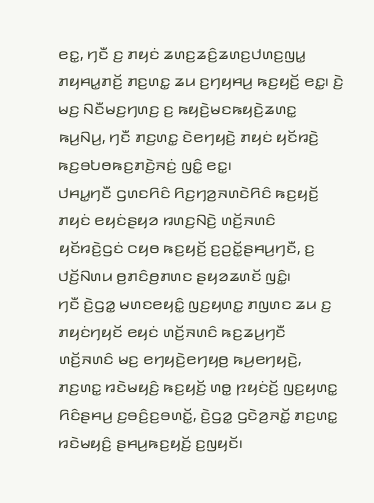ꤕꤢ꤭, ꤚꤢꤪ ꤢ꤬ ꤊꤟꤢꤦ ꤘꤛꤢ꤬ꤘꤢꤨ꤬ꤘꤛꤢ꤬ꤓꤛꤢ꤬ꤜꤣ꤭ ꤊꤟꤌꤣ꤭ꤊꤢꤩ꤬ ꤊꤢ꤬ꤛꤢ꤭ ꤘꤣ ꤢ꤬ꤚꤟꤌꤣ꤬ ꤒꤢ꤬ꤟꤢꤩ꤬ ꤕꤢ꤭꤯ ꤢꤧ꤬ ꤗꤢ꤬ ꤡꤢꤪꤗꤢ꤬ꤚꤛꤢ꤬ ꤢ꤬ ꤒꤟꤢꤧ꤬ꤗꤢꤒꤟꤢꤧ꤬ꤘꤛꤢ꤭ ꤒꤣ꤬ꤡꤣ꤬, ꤚꤢꤪ ꤊꤢ꤬ꤛꤢ꤭ ꤢꤧꤕꤚꤟꤢꤧ꤬ ꤊꤟꤢꤦ ꤟꤢꤩꤙꤢꤧ꤬ ꤒꤢ꤬ꤋꤝꤥꤒꤢ꤬ꤊꤢꤧ꤬ꤏꤢꤦ꤬ ꤜꤢꤨ꤭ ꤕꤢ꤭꤯
ꤓꤌꤣ꤭ꤚꤢꤪ ꤞꤛꤢꤖꤢꤨ ꤖꤢ꤬ꤚꤤ꤬ꤏꤛꤢꤧꤖꤢꤨ ꤒꤢ꤬ꤟꤢꤩ꤬ ꤊꤟꤢꤦ ꤕꤟꤢꤦꤔꤟꤤ ꤙꤛꤢ꤬ꤡꤢꤧ꤬ ꤛꤢꤩ꤬ꤏꤛꤢꤨ ꤟꤢꤩꤙꤢꤧ꤬ꤞꤢꤦ ꤍꤟꤥ ꤒꤢ꤬ꤟꤢꤩ꤬ ꤢ꤬ꤑꤢꤩ꤭ꤔꤌꤣ꤬ꤚꤢꤪ, ꤢ꤬ ꤓꤢꤩ꤬ꤡꤛꤣ ꤥ꤬ꤊꤢꤨꤥ꤬ꤊꤛꤢ ꤔꤟꤤꤘꤛꤢꤩ ꤜꤢꤨ꤭꤯
ꤚꤢꤪ ꤢꤧ꤬ꤞꤤ꤭ ꤗꤛꤢꤕꤟꤢꤨ꤭ ꤜꤢ꤬ꤟꤛꤢ꤭ ꤊꤜꤛꤢ ꤘꤣ ꤢ꤬ ꤊꤟꤢꤦꤚꤟꤢꤩ ꤕꤟꤢꤦ ꤛꤢꤩ꤬ꤏꤛꤢꤨ ꤒꤢ꤬ꤘꤣ꤬ꤚꤢꤪ ꤛꤢꤩ꤬ꤏꤛꤢꤨ ꤗꤢ꤬ ꤕꤚꤟꤢꤧ꤬ꤕꤚꤟꤥ꤬ ꤒꤣ꤬ꤕꤚꤟꤢꤧ꤬, ꤊꤢ꤬ꤛꤢ꤭ ꤙꤢꤧꤗꤟꤢꤨ꤬ ꤒꤢ꤬ꤟꤢꤩ꤬ ꤛꤥ꤭ ꤐꤟꤢꤦꤢꤩ꤬ ꤜꤢ꤬ꤟꤛꤢ꤭ ꤖꤢꤨꤔꤌꤣ꤬ ꤢ꤬ꤋꤢꤨ꤬ꤢ꤬ꤋꤛꤢꤩ꤭, ꤢꤧ꤬ꤞꤤ꤭ ꤞꤢꤧꤤ꤬ꤏꤢꤩ꤭ ꤊꤢ꤬ꤛꤢ꤭ ꤙꤢꤧꤗꤟꤢꤨ꤬ ꤔꤌꤣ꤬ꤒꤢ꤬ꤟꤢꤩ꤬ ꤢ꤬ꤜꤟꤢꤩ꤯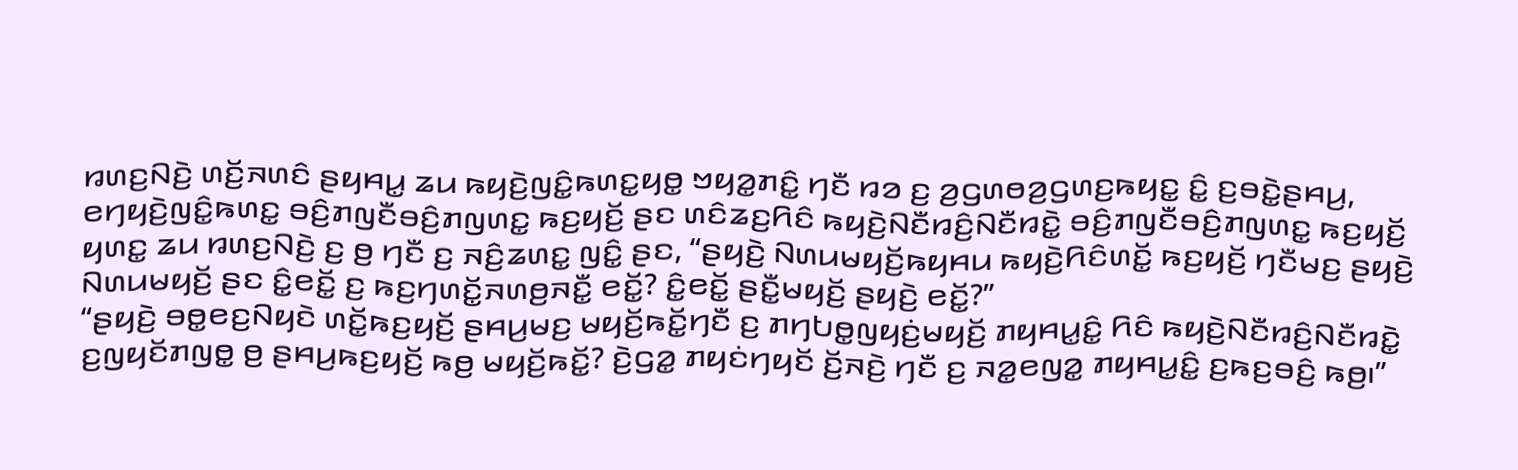ꤙꤛꤢ꤬ꤡꤢꤧ꤬ ꤛꤢꤩ꤬ꤏꤛꤢꤨ ꤔꤟꤌꤣ꤭ ꤘꤣ ꤒꤟꤢꤧ꤬ꤜꤢꤨ꤭ꤒꤛꤢ꤭ꤟꤥ꤭ ꤠꤟꤤ꤭ꤊꤢꤨ꤭ ꤚꤢꤪ ꤙꤤ ꤢ꤬ ꤤ꤬ꤞꤛꤥꤤ꤬ꤞꤛꤢ꤬ꤒꤟꤢ꤭ ꤢꤨ꤭ ꤢ꤬ꤋꤢꤧ꤭ꤔꤌꤣ꤬, ꤕꤚꤟꤢꤧ꤬ꤜꤢꤨ꤭ꤒꤛꤢ꤭ ꤋꤢꤨ꤬ꤊꤜꤢꤪꤋꤢꤨ꤬ꤊꤜꤛꤢ꤭ ꤒꤢ꤬ꤟꤢꤩ꤬ ꤔꤢ ꤛꤢꤨꤘꤢ꤬ꤖꤢꤨ ꤒꤟꤢꤧ꤬ꤡꤢꤪꤙꤢꤨ꤬ꤡꤢꤪꤙꤢꤧ꤭ ꤋꤢꤨ꤬ꤊꤜꤢꤪꤋꤢꤨ꤬ꤊꤜꤛꤢ꤭ ꤒꤢ꤬ꤟꤢꤩ꤬ ꤟꤛꤢ꤭ ꤘꤣ ꤙꤛꤢ꤬ꤡꤢꤧ꤬ ꤢ꤬ ꤥ꤬ ꤚꤢꤪ ꤢ꤬ ꤏꤢꤨ꤬ꤘꤛꤢ꤭ ꤜꤢꤨ꤭ ꤔꤢ, “ꤔꤟꤢꤧ꤬ ꤡꤛꤣꤗꤟꤢꤩ꤬ꤒꤟꤌꤣ ꤒꤟꤢꤧ꤬ꤖꤢꤨꤛꤢꤩ꤭ ꤒꤢ꤬ꤟꤢꤩ꤬ ꤚꤢꤪꤗꤢ꤬ ꤔꤟꤢꤧ꤬ ꤡꤛꤣꤗꤟꤢꤩ꤬ ꤔꤢ ꤢꤨ꤭ꤕꤢꤩ꤭ ꤢ꤬ ꤒꤢ꤬ꤚꤛꤢꤩ꤭ꤏꤛꤥ꤬ꤏꤢꤪ꤭ ꤕꤢꤩ꤭? ꤢꤨ꤭ꤕꤢꤩ꤭ ꤔꤢꤪ꤭ꤗꤟꤢꤩ꤬ ꤔꤟꤢꤧ꤬ ꤕꤢꤩ꤭?”
“ꤔꤟꤢꤧ꤬ ꤋꤥ꤭ꤕꤢ꤬ꤡꤟꤢꤧ ꤛꤢꤩ꤭ꤒꤢ꤬ꤟꤢꤩ꤬ ꤔꤌꤣ꤬ꤗꤢ꤬ ꤗꤟꤢꤩ꤬ꤒꤢꤩ꤭ꤚꤢꤪ ꤢ꤬ ꤊꤚꤝꤥ꤭ꤜꤟꤢꤦ꤬ꤗꤟꤢꤩ꤬ ꤊꤟꤌꤣ꤭ꤢꤨ꤭ ꤖꤢꤨ ꤒꤟꤢꤧ꤬ꤡꤢꤪꤙꤢꤨ꤬ꤡꤢꤪꤙꤢꤧ꤭ ꤢ꤬ꤜꤟꤢꤩꤊꤜꤥ꤭ ꤥ꤬ ꤔꤌꤣ꤬ꤒꤢ꤬ꤟꤢꤩ꤬ ꤒꤥ꤬ ꤗꤟꤢꤩ꤬ꤒꤢꤩ꤭? ꤢꤧ꤬ꤞꤤ꤭ ꤊꤟꤢꤦꤚꤟꤢꤩ ꤢꤩ꤬ꤏꤢꤧ꤬ ꤚꤢꤪ ꤢ꤬ ꤏꤤ꤭ꤕꤜꤤ꤭ ꤊꤟꤌꤣ꤭ꤢꤨ꤭ ꤢ꤬ꤒꤢ꤬ꤋꤢꤨ꤬ ꤒꤥ꤬꤯”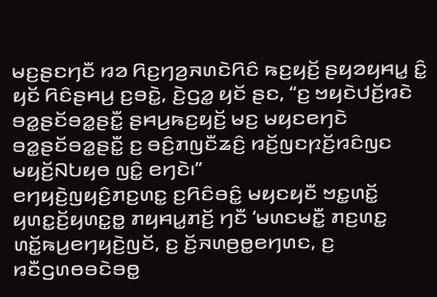ꤗꤢ꤬ꤔꤢꤚꤢꤪ ꤙꤤ ꤖꤢ꤬ꤚꤤ꤬ꤏꤛꤢꤧꤖꤢꤨ ꤒꤢ꤬ꤟꤢꤩ꤬ ꤔꤟꤤꤟꤌꤣ꤭ ꤢꤨ꤭ ꤟꤢꤩ ꤖꤢꤨꤔꤌꤣ꤬ ꤢ꤬ꤋꤢꤧ꤭, ꤢꤧ꤬ꤞꤤ꤭ ꤟꤢꤩ ꤔꤢ, “ꤢ꤬ ꤠꤟꤢꤧꤓꤢꤩ꤬ꤙꤢꤧ ꤋꤤ꤭ꤔꤢꤩꤋꤤ꤭ꤔꤢꤪ꤭ ꤔꤌꤣ꤬ꤒꤢ꤬ꤟꤢꤩ꤬ ꤗꤢ꤬ ꤗꤟꤢꤕꤚꤢꤧ ꤋꤤ꤭ꤔꤢꤩꤋꤤ꤭ꤔꤢꤪ꤭ ꤢ꤬ ꤋꤢꤨ꤬ꤊꤜꤢꤪꤘꤢꤨ꤬ ꤙꤢꤩ꤬ꤜꤢꤐꤢꤩ꤬ꤙꤢꤨꤜꤢ ꤗꤟꤢꤩ꤬ꤡꤝꤟꤥ ꤜꤢꤨ꤭ ꤕꤚꤢꤧ꤯”
ꤕꤚꤟꤢꤧ꤬ꤜꤟꤢꤨ꤬ꤊꤢ꤬ꤛꤢ꤭ ꤢ꤬ꤖꤢꤨꤋꤢꤨ꤭ ꤗꤟꤢꤟꤢꤪ ꤠꤢ꤭ꤛꤢꤩ꤭ ꤟꤛꤢ꤭ꤢꤩ꤬ꤟꤛꤢ꤭ꤥ꤭ ꤊꤟꤌꤣ꤭ꤊꤢꤩ꤬ ꤚꤢꤪ ‘ꤗꤛꤢꤗꤢꤪ꤭ ꤊꤢ꤬ꤛꤢ꤭ ꤛꤢꤩ꤭ꤒꤣ꤬ꤕꤚꤟꤢꤧ꤬ꤜꤢꤩ, ꤢ꤬ ꤢꤩ꤬ꤏꤛꤥ꤬ꤥ꤭ꤕꤚꤛꤢ, ꤢ꤬ ꤙꤢꤪꤞꤛꤥꤋꤢꤧꤋꤥ꤭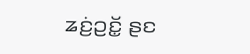ꤘꤢꤦ꤬ꤑꤢꤩ꤭ ꤔꤢ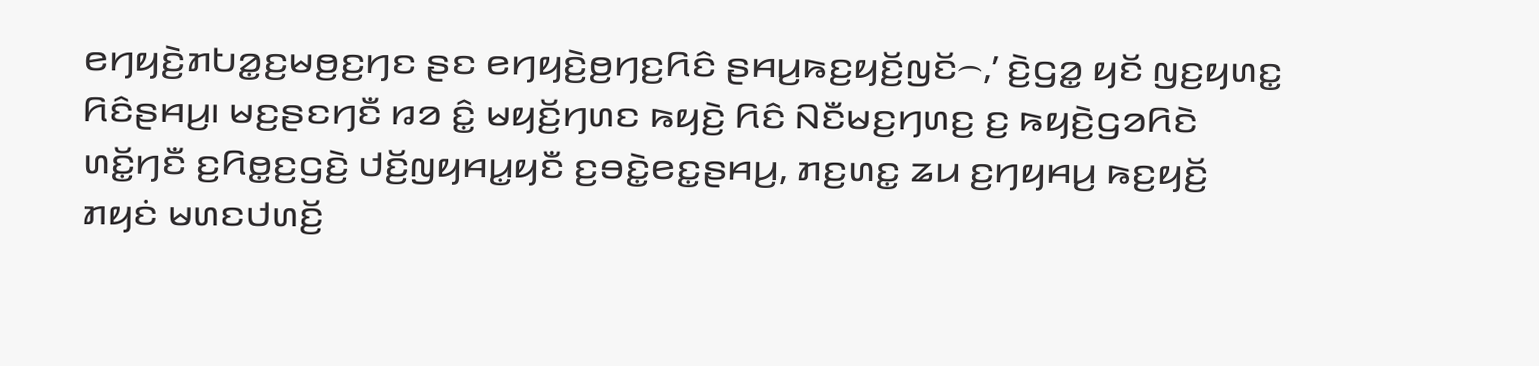ꤕꤚꤟꤢꤧ꤬ꤊꤝꤤ꤭ꤢ꤬ꤗꤥ꤬ꤢ꤬ꤚꤢ ꤔꤢ ꤕꤚꤟꤢꤧ꤬ꤥ꤬ꤚꤢ꤬ꤖꤢꤨ ꤔꤌꤣ꤬ꤒꤢ꤬ꤟꤢꤩ꤬ꤜꤢꤩ꤮,’ ꤢꤧ꤬ꤞꤤ꤭ ꤟꤢꤩ ꤜꤢ꤬ꤟꤛꤢ꤭ ꤖꤢꤨꤔꤌꤣ꤬꤯ ꤗꤢ꤬ꤔꤢꤚꤢꤪ ꤙꤤ ꤢꤨ꤭ ꤗꤟꤢꤩ꤬ꤚꤛꤢ ꤒꤟꤢꤧ꤬ ꤖꤢꤨ ꤡꤢꤪꤗꤢ꤬ꤚꤛꤢ꤬ ꤢ꤬ ꤒꤟꤢꤧ꤬ꤞꤤꤖꤢꤧ ꤛꤢꤩ꤭ꤚꤢꤪ ꤢ꤬ꤖꤥ꤭ꤢ꤬ꤞꤢꤧ꤬ ꤓꤢꤩ꤬ꤜꤟꤌꤣ꤭ꤟꤢꤪ ꤢ꤬ꤋꤢꤧ꤭ꤕꤢ꤭ꤔꤌꤣ꤬, ꤊꤢ꤬ꤛꤢ꤭ ꤘꤣ ꤢ꤬ꤚꤟꤌꤣ꤬ ꤒꤢ꤬ꤟꤢꤩ꤬ ꤊꤟꤢꤦ ꤗꤛꤢꤓꤛꤢꤩ꤬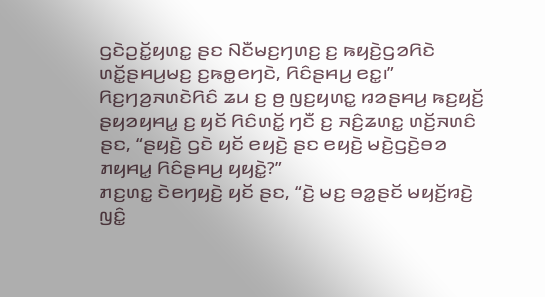ꤞꤢꤧꤑꤢꤩ꤭ꤟꤛꤢ꤭ ꤔꤢ ꤡꤢꤪꤗꤢ꤬ꤚꤛꤢ꤬ ꤢ꤬ ꤒꤟꤢꤧ꤬ꤞꤤꤖꤢꤧ ꤛꤢꤩ꤭ꤔꤌꤣ꤬ꤗꤢ꤬ ꤢ꤬ꤒꤥ꤭ꤕꤚꤢꤧ, ꤖꤢꤨꤔꤌꤣ꤬ ꤕꤢ꤭꤯”
ꤖꤢ꤬ꤚꤤ꤬ꤏꤛꤢꤧꤖꤢꤨ ꤘꤣ ꤢ꤬ ꤥ꤬ ꤜꤢ꤬ꤟꤛꤢ꤭ ꤙꤤꤔꤌꤣ꤬ ꤒꤢ꤬ꤟꤢꤩ꤬ ꤔꤟꤤꤟꤌꤣ꤭ ꤢ꤬ ꤟꤢꤩ ꤖꤢꤨꤛꤢꤩ꤭ ꤚꤢꤪ ꤢ꤬ ꤏꤢꤨ꤬ꤘꤛꤢ꤭ ꤛꤢꤩ꤬ꤏꤛꤢꤨ ꤔꤢ, “ꤔꤟꤢꤧ꤬ ꤞꤢꤧ ꤟꤢꤩ ꤕꤟꤢꤧ꤬ ꤔꤢ ꤕꤟꤢꤧ꤬ ꤗꤢꤧ꤬ꤞꤢꤧ꤬ꤋꤤ ꤊꤟꤌꤣ꤭ ꤖꤢꤨꤔꤌꤣ꤬ ꤟꤟꤢꤧ꤭?”
ꤊꤢ꤬ꤛꤢ꤭ ꤢꤧꤕꤚꤟꤢꤧ꤬ ꤟꤢꤩ ꤔꤢ, “ꤢꤧ꤬ ꤗꤢ꤬ ꤋꤤ꤭ꤔꤢꤩ ꤗꤟꤢꤩ꤬ꤙꤢꤧ꤬ ꤜꤢꤨ꤭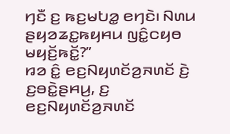ꤚꤢꤪ ꤢ꤬ ꤒꤢ꤬ꤗꤝꤤ꤭ ꤕꤚꤢꤧ꤯ ꤡꤛꤣ ꤔꤟꤤꤘꤢ꤭ꤒꤟꤌꤣ ꤜꤢꤨ꤭ꤍꤟꤥ ꤗꤟꤢꤩ꤬ꤒꤢꤩ꤭?”
ꤙꤤ ꤢꤨ꤭ ꤕꤢ꤬ꤡꤟꤛꤢꤩꤤ꤬ꤏꤛꤢꤩ ꤢꤧ꤬ ꤢ꤬ꤋꤢꤧ꤭ꤔꤌꤣ꤬, ꤢ꤬ ꤕꤢ꤬ꤡꤟꤛꤢꤩꤤ꤬ꤏꤛꤢꤩ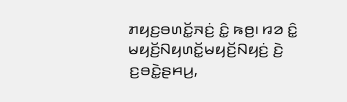ꤊꤟꤢ꤬ꤋꤛꤢꤩ꤭ꤏꤢꤦ꤬ ꤢꤨ꤭ ꤒꤥ꤬꤯ ꤙꤤ ꤢꤨ꤭ ꤗꤟꤢꤩ꤬ꤡꤟꤛꤢꤩ꤭ꤗꤟꤢꤩ꤬ꤡꤟꤢꤦ꤬ ꤢꤧ꤬ ꤢ꤬ꤋꤢꤧ꤭ꤔꤌꤣ꤬,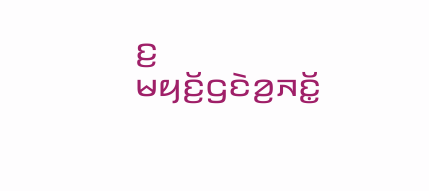ꤢ꤬ ꤗꤟꤢꤩ꤬ꤞꤢꤧꤤ꤬ꤏꤢꤩ꤭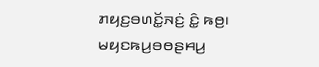ꤊꤟꤢ꤬ꤋꤛꤢꤩ꤭ꤏꤢꤦ꤬ ꤢꤨ꤭ ꤒꤥ꤬꤯ ꤗꤟꤢꤒꤣ꤬ꤋꤥꤔꤌꤣ꤬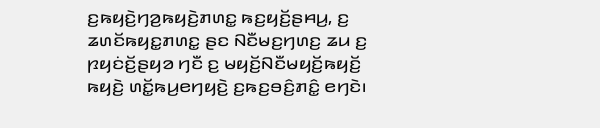ꤢ꤬ꤒꤟꤢꤧ꤬ꤚꤤ꤬ꤒꤟꤢꤧ꤬ꤊꤛꤢ꤭ ꤒꤢ꤬ꤟꤢꤩ꤬ꤔꤌꤣ꤬, ꤢ꤬ ꤘꤛꤢꤩꤒꤟꤢ꤭ꤊꤛꤢ꤭ ꤔꤢ ꤡꤢꤪꤗꤢ꤬ꤚꤛꤢ꤬ ꤘꤣ ꤢ꤬ ꤐꤟꤢꤦꤢꤩ꤬ꤔꤟꤤ ꤚꤢꤪ ꤢ꤬ ꤗꤟꤢꤩ꤬ꤡꤢꤪꤗꤟꤢꤩ꤬ꤒꤟꤢꤩ꤬ ꤒꤟꤢꤧ꤬ ꤛꤢꤩ꤭ꤒꤣ꤬ꤕꤚꤟꤢꤧ꤬ ꤢ꤬ꤒꤢ꤬ꤋꤢꤨ꤬ꤊꤢꤨ꤭ ꤕꤚꤢꤧ꤯